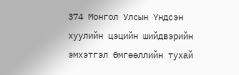374 Монгол Улсын Үндсэн хуулийн цэцийн шийдвэрийн эмхэтгэл Өмгөөллийн тухай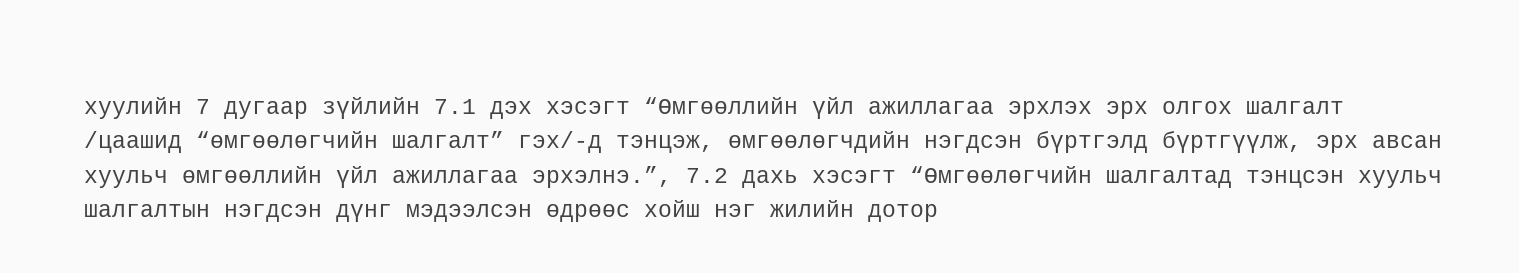хуулийн 7 дугаар зүйлийн 7.1 дэх хэсэгт “Өмгөөллийн үйл ажиллагаа эрхлэх эрх олгох шалгалт /цаашид “өмгөөлөгчийн шалгалт” гэх/-д тэнцэж, өмгөөлөгчдийн нэгдсэн бүртгэлд бүртгүүлж, эрх авсан хуульч өмгөөллийн үйл ажиллагаа эрхэлнэ.”, 7.2 дахь хэсэгт “Өмгөөлөгчийн шалгалтад тэнцсэн хуульч шалгалтын нэгдсэн дүнг мэдээлсэн өдрөөс хойш нэг жилийн дотор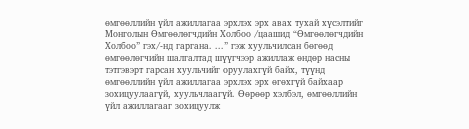өмгөөллийн үйл ажиллагаа эрхлэх эрх авах тухай хүсэлтийг Монголын Өмгөөлөгчдийн Холбоо /цаашид “Өмгөөлөгчдийн Холбоо” гэх/-нд гаргана. ...” гэж хуульчилсан бөгөөд өмгөөлөгчийн шалгалтад шүүгчээр ажиллаж өндөр насны тэтгэвэрт гарсан хуульчийг оруулахгүй байх, түүнд өмгөөллийн үйл ажиллагаа эрхлэх эрх өгөхгүй байхаар зохицуулаагүй, хуульчлаагүй. Өөрөөр хэлбэл, өмгөөллийн үйл ажиллагааг зохицуулж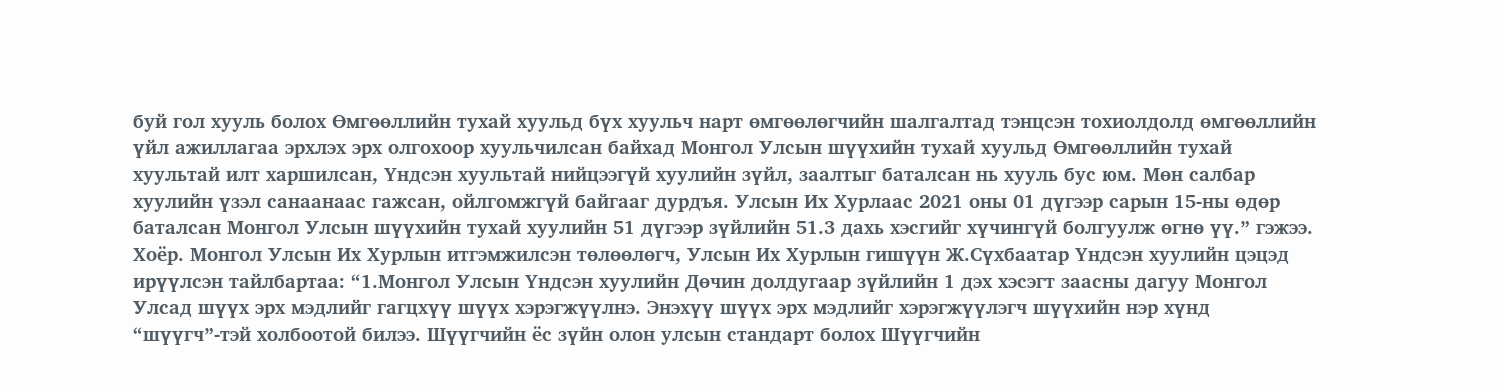буй гол хууль болох Өмгөөллийн тухай хуульд бүх хуульч нарт өмгөөлөгчийн шалгалтад тэнцсэн тохиолдолд өмгөөллийн үйл ажиллагаа эрхлэх эрх олгохоор хуульчилсан байхад Монгол Улсын шүүхийн тухай хуульд Өмгөөллийн тухай хуультай илт харшилсан, Үндсэн хуультай нийцээгүй хуулийн зүйл, заалтыг баталсан нь хууль бус юм. Мөн салбар хуулийн үзэл санаанаас гажсан, ойлгомжгүй байгааг дурдъя. Улсын Их Хурлаас 2021 оны 01 дүгээр сарын 15-ны өдөр баталсан Монгол Улсын шүүхийн тухай хуулийн 51 дүгээр зүйлийн 51.3 дахь хэсгийг хүчингүй болгуулж өгнө үү.” гэжээ. Хоёр. Монгол Улсын Их Хурлын итгэмжилсэн төлөөлөгч, Улсын Их Хурлын гишүүн Ж.Сүхбаатар Үндсэн хуулийн цэцэд ирүүлсэн тайлбартаа: “1.Монгол Улсын Үндсэн хуулийн Дөчин долдугаар зүйлийн 1 дэх хэсэгт заасны дагуу Монгол Улсад шүүх эрх мэдлийг гагцхүү шүүх хэрэгжүүлнэ. Энэхүү шүүх эрх мэдлийг хэрэгжүүлэгч шүүхийн нэр хүнд “шүүгч”-тэй холбоотой билээ. Шүүгчийн ёс зүйн олон улсын стандарт болох Шүүгчийн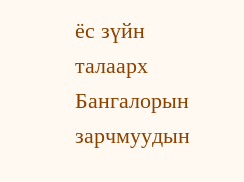ёс зүйн талаарх Бангалорын зарчмуудын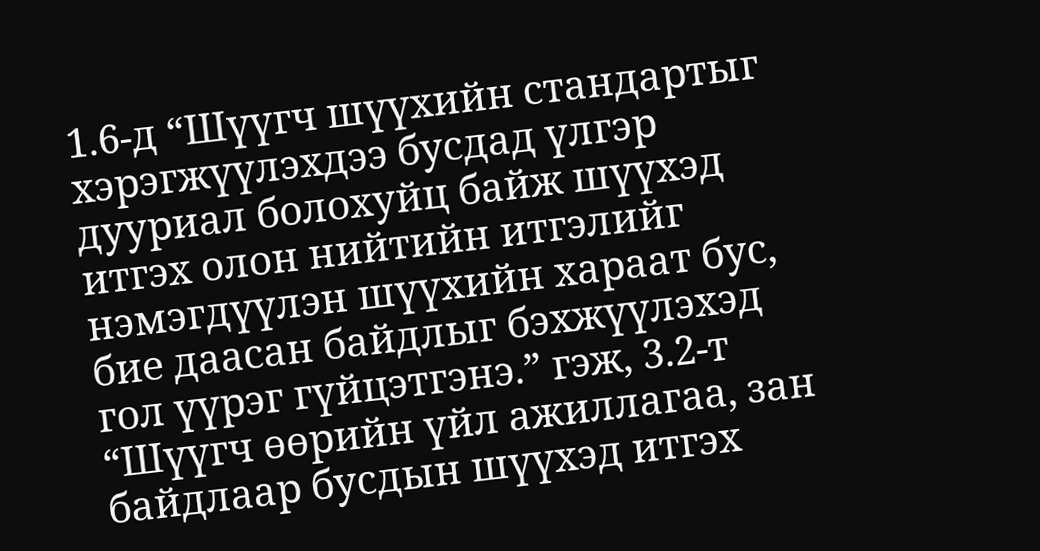1.6-д “Шүүгч шүүхийн стандартыг хэрэгжүүлэхдээ бусдад үлгэр дууриал болохуйц байж шүүхэд итгэх олон нийтийн итгэлийг нэмэгдүүлэн шүүхийн хараат бус, бие даасан байдлыг бэхжүүлэхэд гол үүрэг гүйцэтгэнэ.” гэж, 3.2-т “Шүүгч өөрийн үйл ажиллагаа, зан байдлаар бусдын шүүхэд итгэх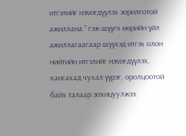итгэлийг нэмэгдүүлэх зорилготой ажиллана.” гэж шүүгч өөрийн үйл ажиллагаагаар шүүхэд итгэх олон нийтийн итгэлийг нэмэгдүүлэх, хангахад чухал үүрэг, оролцоотой байх талаар зохицуулжээ.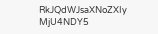RkJQdWJsaXNoZXIy MjU4NDY5